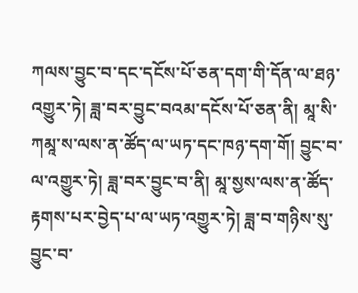ཀལས་བྱུང་བ་དང་དངོས་པོ་ཅན་དག་གི་དོན་ལ་ཐཉ་འགྱུར་ཏེ། ཟླ་བར་བྱུང་བའམ་དངོས་པོ་ཅན་ནི། མཱ་སི་ཀམཱ་ས་ལས་ན་ཚོད་ལ་ཡཏ་དང་ཁཉ་དག་གོ། བྱུང་བ་ལ་འགྱུར་ཏེ། ཟླ་བར་བྱུང་བ་ནི། མཱ་སྱས་ལས་ན་ཚོད་རྟགས་པར་བྱེད་པ་ལ་ཡཏ་འགྱུར་ཏེ། ཟླ་བ་གཉིས་སུ་བྱུང་བ་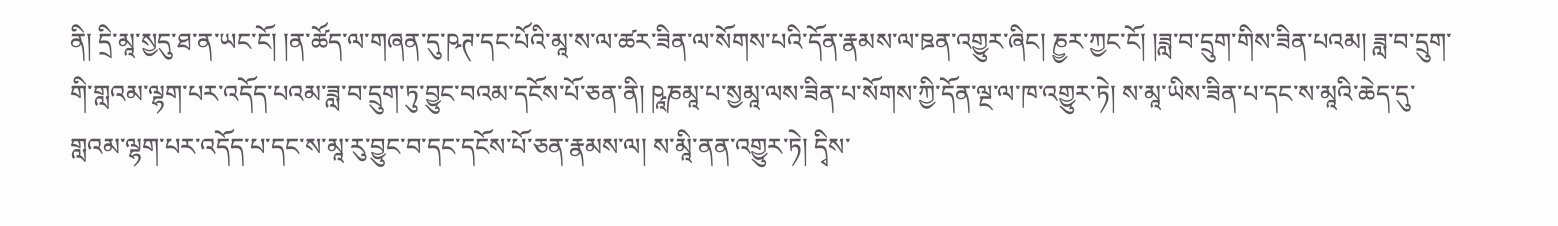ནི། དྲི་མཱ་སྱདུ་ཐ་ན་ཡང་ངོ། །ན་ཚོད་ལ་གཞན་དུ་ཥཊ་དང་པོའི་མཱ་ས་ལ་ཚར་ཟིན་ལ་སོགས་པའི་དོན་རྣམས་ལ་ཋན་འགྱུར་ཞིང། ཎྱར་ཀྱང་ངོ། །ཟླ་བ་དྲུག་གིས་ཟིན་པའམ། ཟླ་བ་དྲུག་གི་གླའམ་ལྷག་པར་འདོད་པའམ་ཟླ་བ་དྲུག་ཏུ་བྱུང་བའམ་དངོས་པོ་ཅན་ནི། ཥཱཎམཱ་པ་སྱམཱ་ལས་ཟིན་པ་སོགས་ཀྱི་དོན་ལྔ་ལ་ཁ་འགྱུར་ཏེ། ས་མཱ་ཡིས་ཟིན་པ་དང་ས་མཱའི་ཆེད་དུ་གླའམ་ལྷག་པར་འདོད་པ་དང་ས་མཱ་རུ་བྱུང་བ་དང་དངོས་པོ་ཅན་རྣམས་ལ། ས་མཱི་ནན་འགྱུར་ཏེ། དྭིས་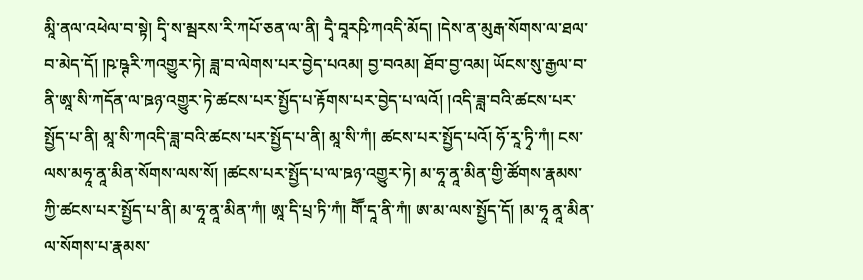མཱི་ནལ་འཕེལ་བ་སྟེ། དྭི་ས་མྦརས་རི་ཀཔོ་ཅན་ལ་ནི། དྭཻ་བཱརཥི་ཀའདི་མོད། །དེས་ན་མུརྒ་སོགས་ལ་ཐལ་བ་མེད་དོ། །ཥ་ཥྚརི་ཀའགྱུར་ཏེ། ཟླ་བ་ལེགས་པར་བྱེད་པའམ། བྱ་བའམ། ཐོབ་བྱ་འམ། ཡོངས་སུ་རྒྱལ་བ་ནི་ཨཱ་སི་ཀདོན་ལ་ཋཉ་འགྱུར་ཏེ་ཚངས་པར་སྤྱོད་པ་རྟོགས་པར་བྱེད་པ་ལའོ། །འདི་ཟླ་བའི་ཚངས་པར་སྤྱོད་པ་ནི། མཱ་སི་ཀའདི་ཟླ་བའི་ཚངས་པར་སྤྱོད་པ་ནི། མཱ་སི་ཀཾ། ཚངས་པར་སྤྱོད་པའོ། ཧོ་རཱ་ཏྭི་ཀཾ། ངས་ལས་མཧཱ་ནཱ་མིན་སོགས་ལས་སོ། །ཚངས་པར་སྤྱོད་པ་ལ་ཋཉ་འགྱུར་ཏེ། མ་ཧཱ་ནཱ་མིན་གྱི་ཚོགས་རྣམས་ཀྱི་ཚངས་པར་སྤྱོད་པ་ནི། མ་ཧཱ་ནཱ་མིན་ཀཾ། ཨཱ་དི་པྲ་ཏི་ཀཾ། གཽ་དཱ་ནི་ཀཾ། ཨ་མ་ལས་སྤྱོད་དོ། །མ་ཧཱ ནཱ་མིན་ལ་སོགས་པ་རྣམས་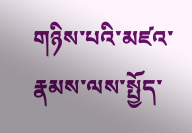གཉིས་པའི་མཛའ་རྣམས་ལས་སྤྱོད་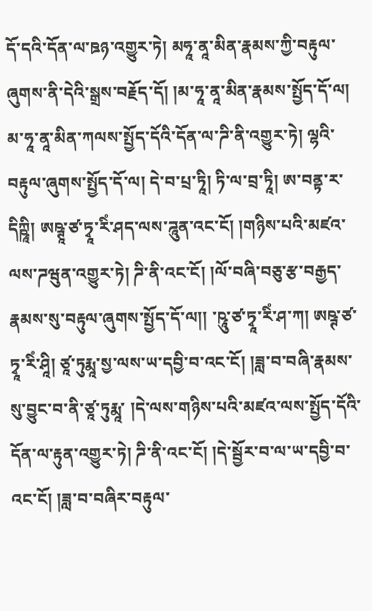དོ་དའི་དོན་ལ་ཋཉ་འགྱུར་ཏེ། མཧཱ་ནཱ་མིན་རྣམས་ཀྱི་བརྟུལ་ཞུགས་ནི་དེའི་སྒྲས་བརྗོད་དོ། །མ་ཧཱ་ནཱ་མིན་རྣམས་སྤྱོད་དོ་ལ། མ་ཧཱ་ནཱ་མིན་ཀལས་སྤྱོད་དོའི་དོན་ལ་ཌི་ནི་འགྱུར་ཏེ། ལྷའི་བརྟུལ་ཞུགས་སྤྱོད་དོ་ལ། དེ་བ་པྲ་ཏཱི། ཏི་ལ་བྲ་ཏཱི། ཨ་བནྟ་ར་དིཀྵཱི། ཨཥྚཱ་ཙ་ཏྭཱ་རིཾ་ཤད་ལས་ཌཱུན་འང་ངོ། །གཉིས་པའི་མཛའ་ལས་ཌཝུན་འགྱུར་ཏེ། ཌི་ནི་འང་ངོ། །ལོ་བཞི་བཅུ་རྩ་བརྒྱད་རྣམས་སུ་བརྟུལ་ཞུགས་སྤྱོད་དོ་ལ།། ་ཥཱུ་ཙ་ཏྭཱ་རིཾ་ཤ་ཀ། ཨཥྚ་ཙ་ཏྭཱ་རིཾ་ཤཱི། ཙཱ་ཏུརྨཱ་སྱ་ལས་ཡ་དབྱི་བ་འང་ངོ། །ཟླ་བ་བཞི་རྣམས་སུ་བྱུང་བ་ནི་ཙཱ་ཏུརྨཱ་ །དེ་ལས་གཉིས་པའི་མཛའ་ལས་སྤྱོད་དོའི་དོན་ལ་རྟུན་འགྱུར་ཏེ། ཌི་ནི་འང་ངོ། །དེ་སྦྱོར་བ་ལ་ཡ་དབྱི་བ་འང་ངོ། །ཟླ་བ་བཞིར་བརྟུལ་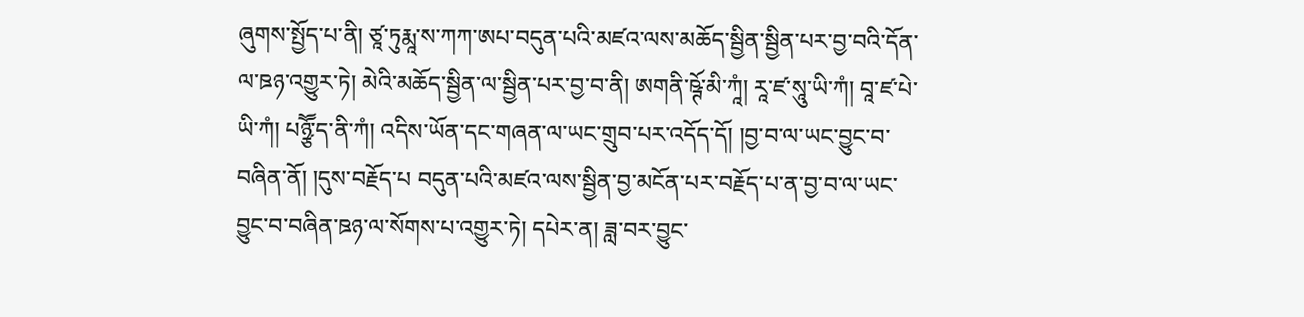ཞུགས་སྤྱོད་པ་ནི། ཙཱ་ཏུརྨཱ་ས་ཀཀ་ཨཔ་བདུན་པའི་མཛའ་ལས་མཆོད་སྦྱིན་སྦྱིན་པར་བྱ་བའི་དོན་ལ་ཋཉ་འགྱུར་ཏེ། མེའི་མཆོད་སྦྱིན་ལ་སྦྱིན་པར་བྱ་བ་ནི། ཨགནི་ཥྚོ་མི་ཀཱཾ། རཱ་ཛ་སཱུ་ཡི་ཀཾ། བཱ་ཛ་པེ་ཡི་ཀཾ། པཉྩཽ་ད་ནི་ཀཾ། འདིས་ཡོན་དང་གཞན་ལ་ཡང་གྲུབ་པར་འདོད་དོ། །བྱ་བ་ལ་ཡང་བྱུང་བ་བཞིན་ནོ། །དུས་བརྗོད་པ བདུན་པའི་མཛའ་ལས་སྦྱིན་བྱ་མངོན་པར་བརྗོད་པ་ན་བྱ་བ་ལ་ཡང་བྱུང་བ་བཞིན་ཋཉ་ལ་སོགས་པ་འགྱུར་ཏེ། དཔེར་ན། ཟླ་བར་བྱུང་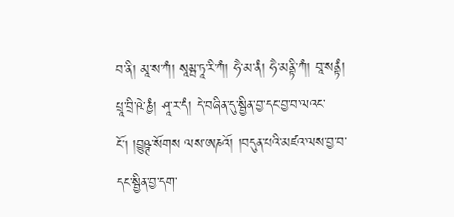བ་ནི། མཱ་ས་ཀཾ། སཱམྦ་ཏཱ་རི་ཀཾ། ཧཻ་མ་ནཾ། ཧཻ་མནྟི་ཀཾ། བཱ་སནྟཾ། པྲཱ་བྲི་ཥེ་ཎྱཾ། ཤཱ་ར་དཾ། དེ་བཞིན་དུ་སྦྱིན་བྱ་དང་བྱ་བ་ལའང་ངོ། །བྱུཥྚ་སོགས ལས་ཨཎའོ། །བདུན་པའི་མཛའ་ལས་བྱ་བ་དང་སྦྱིན་བྱ་དག་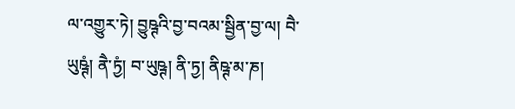ལ་འགྱུར་ཏེ། བྱུཥྚའི་བྱ་བའམ་སྦྱིན་བྱ་ལ། བཻ་ཡུཥྚཾ། ནཻ་ཏྱཾ། བ་ཡུཥྚ། ནི་ཏྱ། ནིཥྚ་མ་ཎ།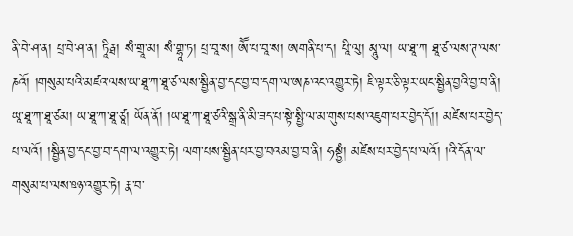ནི་བེ་ཤ་ན། པྲ་བེ་ཤ་ན། ཏཱིརྠ། སཾ་གྲཱ་མ། སཾ་གྷཱ་ཏ། པྲ་བཱ་ས། ཨཽ་པ་བཱ་ས། ཨགནི་པ་ད། པཱི་ལུ། མཱུ་ལ། ཡ་ཐཱ་ཀ ཐཱ་ཙ་ལས་ཊ་ལས་ཎའོ། །གསུམ་པའི་མཛའ་ལས་ཡ་ཐཱ་ཀ་ཐཱ་ཙ་ལས་སྦྱིན་བྱ་དང་བྱ་བ་དག་ལ་ཨཎ་འང་འགྱུར་ཏེ། ཇི་ལྟར་ཅི་ལྟར་ཡང་སྦྱིན་བྱའི་བྱ་བ་ནི། ཡཱ་ཐཱ་ཀ་ཐཱ་ཙམ། ཡ་ཐཱ་ཀ་ཐཱ་ཙཱ། ཡོན་ནོ། །ཡ་ཐཱ་ཀ་ཐཱ་ཙའི་སྒྲ་ནི་མི་ཟད་པ་སྟེ་སྤྱི་ལ་མ་གུས་པས་འཇུག་པར་བྱེད་དོ།། མཛེས་པར་བྱེད་པ་ལའོ། །སྦྱིན་བྱ་དང་བྱ་བ་དག་ལ་འགྱུར་ཏེ། ལག་པས་སྦྱིན་པར་བྱ་བའམ་བྱ་བ་ནི། ཧསྟྱཾ། མཛེས་པར་བྱེད་པ་ལའོ། །འི་དོན་ལ་གསུམ་པ་ལས་ཋཉ་འགྱུར་ཏེ། རྣ་བ་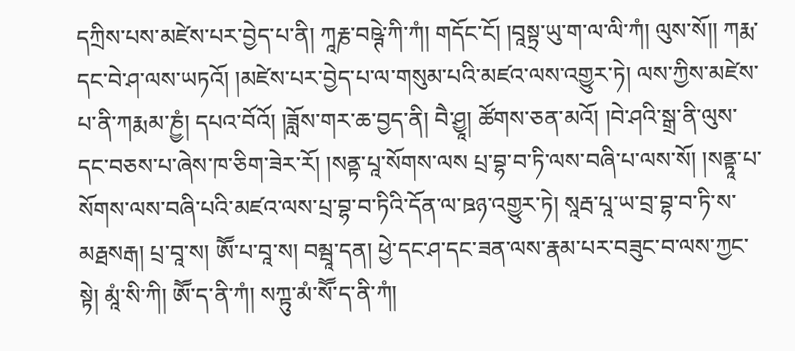དཀྲིས་པས་མཛེས་པར་བྱེད་པ་ནི། ཀཱརྞ་བཥྚེ་ཀི་ཀཾ། གདོང་ངོ། །བཱསྟྲ་ཡུ་ག་ལ་ལི་ཀཾ། ལུས་སོ།། ཀརྨ་དང་བེ་ཤ་ལས་ཡཏའོ། །མཛེས་པར་བྱེད་པ་ལ་གསུམ་པའི་མཛའ་ལས་འགྱུར་ཏེ། ལས་ཀྱིས་མཛེས་པ་ནི་ཀརྨམ་ཎྱཾ། དཔའ་བོའོ། །ཟློས་གར་ཆ་བྱད་ནི། བཻ་ཤྱཱ། ཚོགས་ཅན་མའོ། །བེ་ཤའི་སྒྲ་ནི་ལུས་དང་བཅས་པ་ཞེས་ཁ་ཅིག་ཟེར་རོ། །སནྟ་པཱ་སོགས་ལས པྲ་བྷ་བ་ཏི་ལས་བཞི་པ་ལས་སོ། །སནྟཱ་པ་སོགས་ལས་བཞི་པའི་མཛའ་ལས་པྲ་བྷ་བ་ཏིའི་དོན་ལ་ཋཉ་འགྱུར་ཏེ། སཱརྦ་པཱ་ཡ་བྲ་བྷ་བ་ཏི་ས་མརྠསརྒ། པྲ་བཱ་ས། ཨཽ་པ་བཱ་ས། བམྦཱ་དན། ཕྱེ་དང་ཤ་དང་ཟན་ལས་རྣམ་པར་བཟུང་བ་ལས་ཀྱང་སྟེ། མཱཾ་སི་ཀི། ཨཽ་ད་ནི་ཀཾ། སཀྟུ་མཾ་སཽ་ད་ནི་ཀཾ།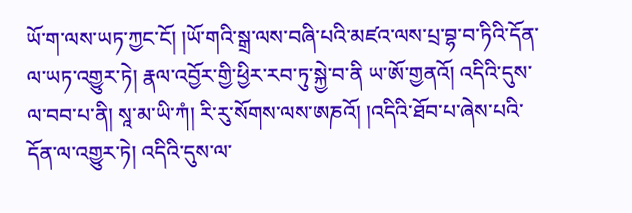ཡོ་ག་ལས་ཡཏ་ཀྱང་ངོ། །ཡོ་གའི་སྒྲ་ལས་བཞི་པའི་མཛའ་ལས་པྲ་བྷ་བ་ཏིའི་དོན་ལ་ཡཏ་འགྱུར་ཏེ། རྣལ་འབྱོར་གྱི་ཕྱིར་རབ་ཏུ་སྐྱེ་བ་ནི ཡ་ཨོ་གྱནའོ། འདིའི་དུས་ལ་བབ་པ་ནི། སཱ་མ་ཡི་ཀཾ། རི་རུ་སོགས་ལས་ཨཎའོ། །འདིའི་ཐོབ་པ་ཞེས་པའི་དོན་ལ་འགྱུར་ཏེ། འདིའི་དུས་ལ་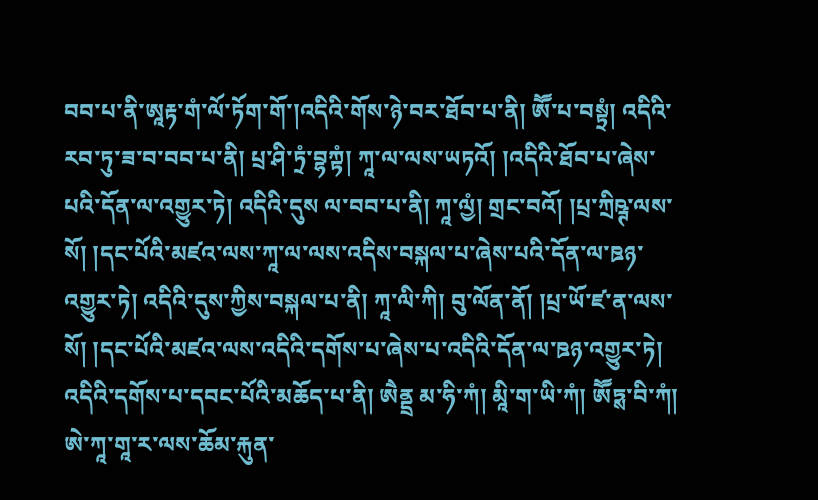བབ་པ་ནི་ཨཱརྟ་གཾ་ལོ་ཏོག་གོ་།འདིའི་གོས་ཉེ་བར་ཐོབ་པ་ནི། ཨཽ་པ་བསྟྲཾ། འདིའི་རབ་ཏུ་ཟ་བ་བབ་པ་ནི། པྲ་ཤི་ཏྲཾ་བྷཀྟཾ། ཀཱ་ལ་ལས་ཡཏའོ། །འདིའི་ཐོབ་པ་ཞེས་པའི་དོན་ལ་འགྱུར་ཏེ། འདིའི་དུས ལ་བབ་པ་ནི། ཀཱ་ལྱཾ། གྲང་བའོ། །པྲ་ཀྲིཥྚ་ལས་སོ། །དང་པོའི་མཛའ་ལས་ཀཱ་ལ་ལས་འདིས་བསྐལ་པ་ཞེས་པའི་དོན་ལ་ཋཉ་འགྱུར་ཏེ། འདིའི་དུས་ཀྱིས་བསྐལ་པ་ནི། ཀཱ་ལི་ཀི། བུ་ལོན་ནོ། །པྲ་ཡོ་ཛ་ན་ལས་སོ། །དང་པོའི་མཛའ་ལས་འདིའི་དགོས་པ་ཞེས་པ་འདིའི་དོན་ལ་ཋཉ་འགྱུར་ཏེ། འདིའི་དགོས་པ་དབང་པོའི་མཆོད་པ་ནི། ཨཻནྡྲ མ་ཧི་ཀཾ། མཱི་ག་ཡི་ཀཾ། ཨཽཏྶ་བི་ཀཾ། ཨེ་ཀཱ་གཱ་ར་ལས་ཆོམ་རྐུན་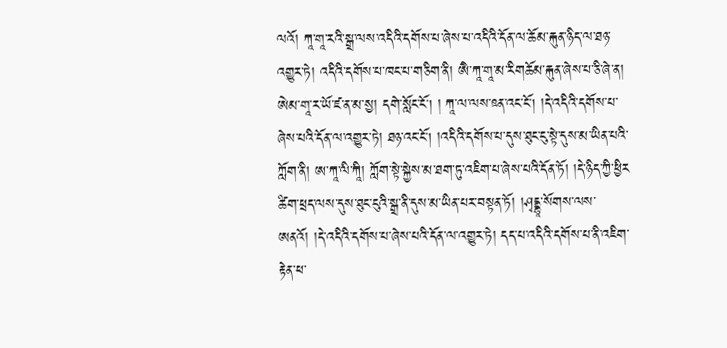ལའོ། ཀཱ་གཱ་རའི་སྒྲ་ལས་འདིའི་དགོས་པ་ཞེས་པ་འདིའི་དོན་ལ་ཆོམ་རྐུན་ཉིད་ལ་ཐཉ་འགྱུར་ཏེ། འདིའི་དགོས་པ་ཁང་པ་གཅིག་ནི། ཨཻ་ཀཱ་གཱ་མ་རིགཆོམ་རྐུན་ཞེས་པ་ཅི་ཞེ་ན། ཨེམ་གཱ་ར་ཡོ་ཛ་ན་མ་སྱ། དགེ་སློང་ངོ། ། ཀཱ་ལ་ལས་ཋན་འང་ངོ། །དེ་འདིའི་དགོས་པ་ཞེས་པའི་དོན་ལ་འགྱུར་ཏེ། ཐཉ་འང་ངོ། །འདིའི་དགོས་པ་དུས་ཐུང་ངུ་སྟེ་དུས་མ་ཡིན་པའི་ཀློག་ནི། ཨ་ཀཱ་ལི་ཀཱི། ཀློག་སྟེ་སྐྱེས་མ་ཐག་ཏུ་འཇིག་པ་ཞེས་པའི་དོན་ཏོ། །དེ་ཉིད་ཀྱི་ཕྱིར ཚིག་ཕྲད་ལས་དུས་ཐུང་ངུའི་སྒྲ་ནི་དུས་མ་ཡིན་པར་བསྟན་ཏོ། །ཤྭདྡྷཱ་སོགས་ལས་ཨནའོ། །དེ་འདིའི་དགོས་པ་ཞེས་པའི་དོན་ལ་འགྱུར་ཏེ། དད་པ་འདིའི་དགོས་པ་ནི་འཇིག་རྟེན་ཕ་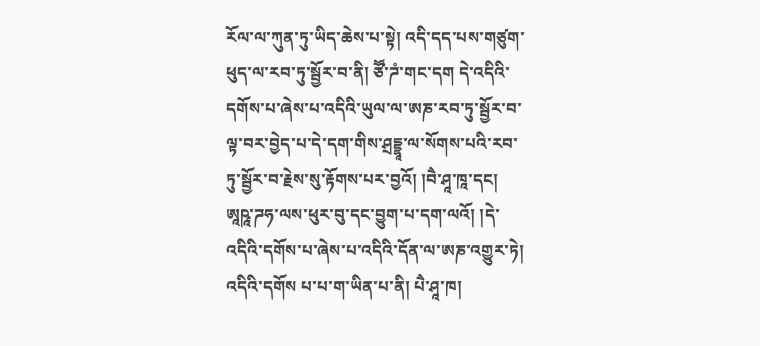རོལ་ལ་ཀུན་ཏུ་ཡིད་ཆེས་པ་སྟེ། འདི་དད་པས་གཙུག་ཕུད་ལ་རབ་ཏུ་སྦྱོར་བ་ནི། ཙཽ་ཌཾ་གང་དག དེ་འདིའི་དགོས་པ་ཞེས་པ་འདིའི་ཡུལ་ལ་ཨཎ་རབ་ཏུ་སྦྱོར་བ་ལྟ་བར་བྱེད་པ་དེ་དག་གིས་ཤྲདྡྷཱ་ལ་སོགས་པའི་རབ་ཏུ་སྦྱོར་བ་རྗེས་སུ་རྟོགས་པར་བྱའོ། །བཻ་ཤཱ་ཁཱ་དང། ཨཱཥཱ་ཌཧ་ལས་ཕུར་བུ་དང་བྱུག་པ་དག་ལའོ། །དེ་འདིའི་དགོས་པ་ཞེས་པ་འདིའི་དོན་ལ་ཨཎ་འགྱུར་ཏེ། འདིའི་དགོས པ་པ་ག་ཡིན་པ་ནི། པཻ་ཤཱ་ཁ།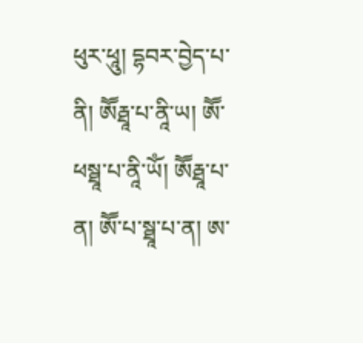ཕུར་ཕཱུ། དྷབར་བྱེད་པ་ནི། ཨཽརྠཱ་པ་ནཱི་ཡ། ཨཽ་ཕསྠཱ་པ་ནཱི་ཡོཾ། ཨཽརྠཱ་པ་ན། ཨཽ་པ་སྠཱ་པ་ན། ཨ་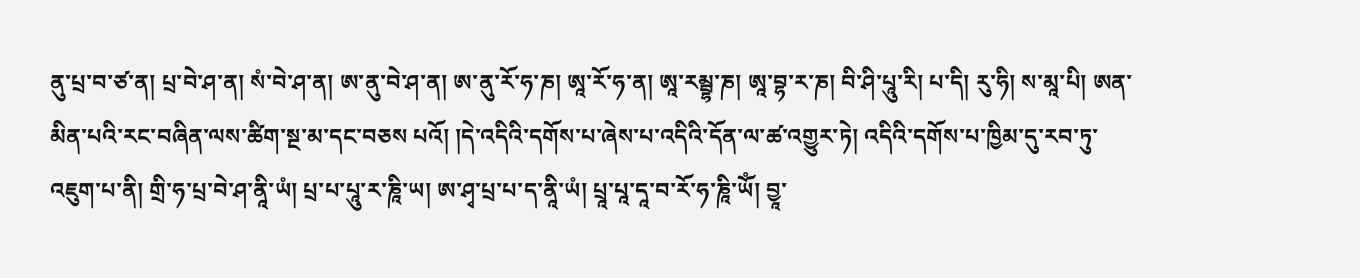ནུ་པྲ་བ་ཙ་ན། པྲ་བེ་ཤ་ན། སཾ་བེ་ཤ་ན། ཨ་ནུ་བེ་ཤ་ན། ཨ་ནུ་རོ་ཧ་ཎ། ཨཱ་རོ་ཧ་ན། ཨཱ་རམྦྷ་ཎ། ཨཱ་བྷ་ར་ཎ། བི་ཤི་པཱུ་རི། པ་དི། རུ་ཧི། ས་མཱ་པི། ཨན་མིན་པའི་རང་བཞིན་ལས་ཚིག་སྔ་མ་དང་བཅས པའོ། །དེ་འདིའི་དགོས་པ་ཞེས་པ་འདིའི་དོན་ལ་ཚ་འགྱུར་ཏེ། འདིའི་དགོས་པ་ཁྱིམ་དུ་རབ་ཏུ་འཇུག་པ་ནི། གྲི་ཧ་པྲ་བེ་ཤ་ནཱི་ཡཾ། པྲ་པ་པཱུ་ར་ཎཱི་ཡ། ཨ་ཤྭ་པྲ་པ་ད་ནཱི་ཡཾ། པྲཱ་པཱ་དཱ་བ་རོ་ཧ་ཎཱི་ཡོཾ། བྱཱ་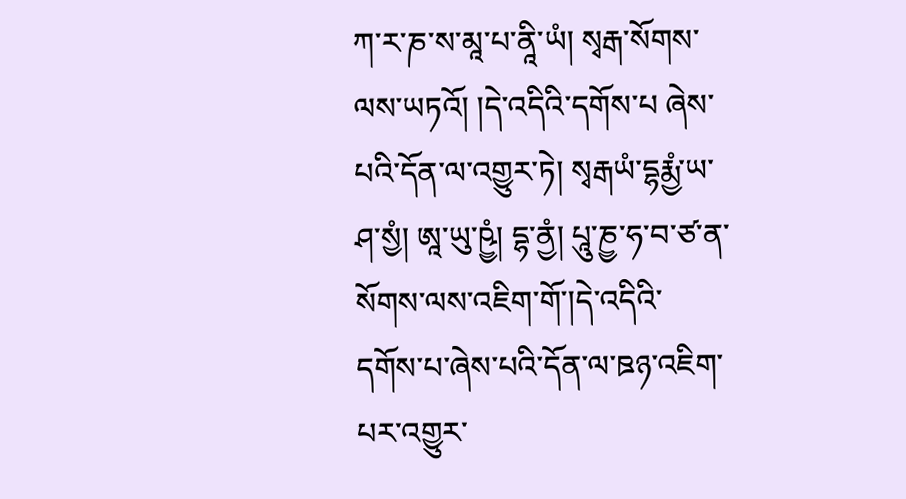ཀ་ར་ཎ་ས་མཱ་པ་ནཱི་ཡཾ། སྭརྒ་སོགས་ལས་ཡཏའོ། །དེ་འདིའི་དགོས་པ ཞེས་པའི་དོན་ལ་འགྱུར་ཏེ། སྭརྒཡཾ་དྷརྨྱཾ་ཡ་ཤ་སྱཾ། ཨཱ་ཡུ་ཥྱཾ། དྷ་ནྱཾ། པཱུ་ཎྱ་ཧ་བ་ཙ་ན་སོགས་ལས་འཇིག་གོ་།དེ་འདིའི་དགོས་པ་ཞེས་པའི་དོན་ལ་ཋཉ་འཇིག་པར་འགྱུར་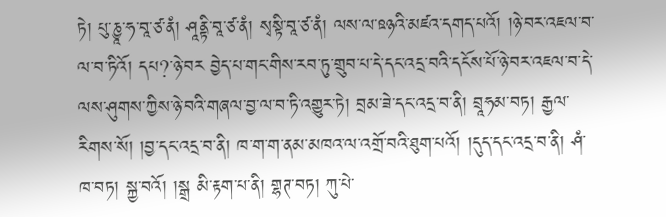ཏེ། པུ་ཎྱཱ་ཧ་བཱ་ཙ་ནཾ། ཤཱནྟི་བཱ་ཙ་ནཾ། སྭསྟི་བཱ་ཙ་ནཾ། ལས་ལ་ཋཉའི་མཛའ་དགད་པའོ། །ཉེ་བར་འཇལ་བ་ལ་བ་ཏིའོ། དཔ?་ཉེ་བར བྱེད་པ་གང་གིས་རབ་ཏུ་གྲུབ་པ་དེ་དང་འདྲ་བའི་དངོས་པོ་ཉེ་བར་འཇལ་བ་དེ་ལས་ཤུགས་ཀྱིས་ཉེ་བའི་གཞལ་བྱ་ལ་བ་ཏི་འགྱུར་ཏེ། བྲམ་ཟེ་དང་འདྲ་བ་ནི། བྲཱཧམ་བཏ། རྒྱལ་རིགས་སོ། །བྱ་དང་འདྲ་བ་ནི། ཁ་ག་ག་ནམ་མཁའ་ལ་འགྲོ་བའི་ཐུག་པའོ། །དུད་དང་འདྲ་བ་ནི། ཤཾ་ཁ་བཏ། སྐྱ་བའོ། །སྒྲ མི་རྟག་པ་ནི། གྷཊ་བཏ། ཀུ་པེ་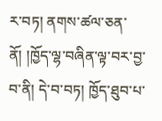ར་བཏ། ནགས་ཚལ་ཅན་ནོ། །ཁྱོད་ལྷ་བཞིན་ལྟ་བར་བྱ་བ་ནི། དེ་བ་བཏ། ཁྱོད་ཐུབ་པ་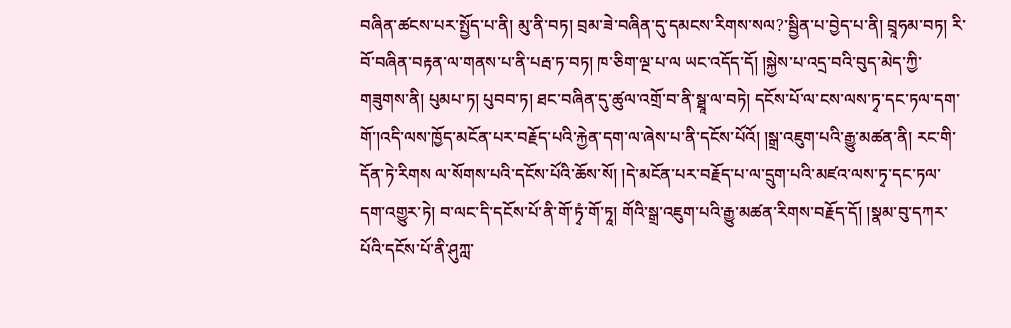བཞིན་ཚངས་པར་སྤྱོད་པ་ནི། མུ་ནི་བཏ། བྲམ་ཟེ་བཞིན་དུ་དམངས་རིགས་སལ?་སྦྱིན་པ་བྱེད་པ་ནི། བྲཱཧམ་བཏ། རི་བོ་བཞིན་བརྟན་ལ་གནས་པ་ནི་པརྦ་ཏ་བཏ། ཁ་ཅིག་ལྔ་པ་ལ ཡང་འདོད་དོ། །སྐྱེས་པ་འདྲ་བའི་བུད་མེད་ཀྱི་གཟུགས་ནི། པུམཔ་ཏ། པུབབ་ཏ། ཐང་བཞིན་དུ་ཚུལ་འགྲོ་བ་ནི་སྠཱ་ལ་བཏེ། དངོས་པོ་ལ་ངས་ལས་ཏྭ་དང་ཏལ་དག་གོ་།འདི་ལས་ཁྱོད་མངོན་པར་བརྗོད་པའི་རྐྱེན་དག་ལ་ཞེས་པ་ནི་དངོས་པོའོ། །སྒྲ་འཇུག་པའི་རྒྱུ་མཚན་ནི། རང་གི་དོན་ཏེ་རིགས ལ་སོགས་པའི་དངོས་པོའི་ཆོས་སོ། །དེ་མངོན་པར་བརྗོད་པ་ལ་དྲུག་པའི་མཛའ་ལས་ཏྭ་དང་ཏལ་དག་འགྱུར་ཏེ། བ་ལང་དི་དངོས་པོ་ནི་གོ་ཏྭཾ་གོ་ཏཱ། གོའི་སྒྲ་འཇུག་པའི་རྒྱུ་མཚན་རིགས་བརྗོད་དོ། །སྣམ་བུ་དཀར་པོའི་དངོས་པོ་ནི་ཤུཀླ་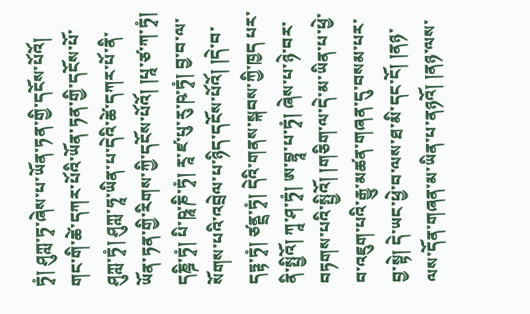ཏྭཾ། ཤུཀླ་ཏྭ་ཞེས་པ་ཡོན་ཏན་གྱི་དངོས་པོའོ། གང་གི་ཚེ་དཀར་པོའི་ཡོན་ཏན་གྱི་དངོས་པོ་ཤུཀླ་ཏྭཾ། ཤུཀླ་ཧཱ་ཡིན་པ་དེའི་ཚེ་དཀར་པོ་ནི་ཡོན་ཏན་གྱི་རིགས་ཀྱི་དངོས་པོའོ། །པཱ་ཙ་ཀ་ཏྭཾ། དཎྜི་ཏྭཾ། པི་ཥཱ་ཎི་ཏྭཾ། རཱ་ཛ་པུ་རུ་ཥ་ཏྭཾ། བྱ་བ་ལ་སོགས་པའི་འབྲེལ་པ་ཉིད་དངོས་པོའོ། །དེ་བ་དཏྟ་ཏྭཾ། ཙནྡྲ་ཏྭཾ། དེའི་གནས་སྐབས་ཀྱི་ཁྱད པར་ནི་སྤྱིའོ། ཀཱ་ཤ་ཏྭཾ། ཨ་བྷཱ་པ་ཏྭཾ། ཞེས་པ་ཉེ་བར་བཏགས་པའི་སྤྱིའོ། །གཅིག་ལ་དེ་མ་ཡིན་པ་ཕྱེ་བ་འཇུག་པའི་རྒྱུ་མཚན་གཞན་དུ་བསམ་པར་བྱ་སྟེ། དེ་ཡང་ཕྱེ་བ་ལས་ཐ་མི་དང་ངོ། །ནཉ་ལས་དོན་གཞན་མ་ཡིན་པ་ནཉའོ། །ནཉ་ལས་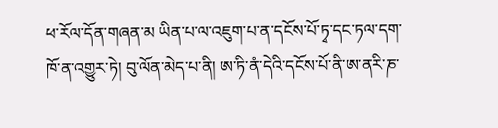ཕ་རོལ་དོན་གཞན་མ ཡིན་པ་ལ་འཇུག་པ་ན་དངོས་པོ་ཏྭ་དང་ཏལ་དག་ཁོ་ན་འགྱུར་ཏེ། བུ་ལོན་མེད་པ་ནི། ཨ་ཏི་ནཾ་དེའི་དངོས་པོ་ནི་ཨ་ནརི་ཎ་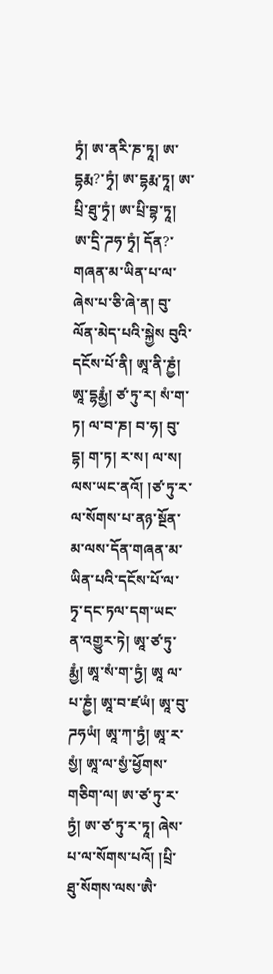ཏྭཾ། ཨ་ནརི་ཎ་ཏཱ། ཨ་དྷརྨ?་ཏྭཾ། ཨ་དྷརྨ་ཏཱ། ཨ་པྲི་ཐུ་ཏྭཾ། ཨ་པྲི་བྷ་ཏཱ། ཨ་དྲི་ཌཧ་ཏྭཾ། དོན?་གཞན་མ་ཡིན་པ་ལ་ཞེས་པ་ཅི་ཞེ་ན། བུ་ལོན་མེད་པའི་སྐྱེས བུའི་དངོས་པོ་ནི། ཨཱ་ནི་ཎྱཾ། ཨཱ་དྷརྨྱཾ། ཙ་ཏུ་ར། སཾ་ག་ཏ། ལ་བ་ཎ། བ་ཧ། བུ་དྷ། ག་ཏ། ར་ས། ལ་ས། ལས་ཡང་ནའོ། །ཙ་ཏུ་ར་ལ་སོགས་པ་ནཉ་སྔོན་མ་ལས་དོན་གཞན་མ་ཡིན་པའི་དངོས་པོ་ལ་ཏྭ་དང་ཏལ་དག་ཡང་ན་འགྱུར་ཏེ། ཨཱ་ཙ་ཏུ་རྨྱཾ། ཨཱ་སཾ་ག་ཏྱཾ། ཨཱ ལ་པ་ཎྱཾ། ཨཱ་བ་ཛཡཾ། ཨཱ་བུ་ཌཧཡཾ། ཨཱ་ཀ་ཏྱཾ། ཨཱ་ར་སྱཾ། ཨཱ་ལ་སྱཾ་ཕྱོགས་གཅིག་ལ། ཨ་ཙ་ཏུ་ར་ཏྱཾ། ཨ་ཙ་ཏུ་ར་ཏཱ། ཞེས་པ་ལ་སོགས་པའོ། །པྲི་ཐུ་སོགས་ལས་ཨཻ་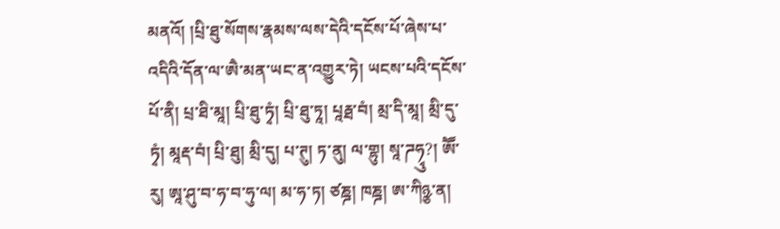མནའོ། །པྲི་ཐུ་སོགས་རྣམས་ལས་དེའི་དངོས་པོ་ཞེས་པ་འདིའི་དོན་ལ་ཨཻ་མན་ཡང་ན་འགྱུར་ཏེ། ཡངས་པའི་དངོས་པོ་ནི། པྲ་ཐི་མཱ། པྲི་ཐུ་ཏྭཾ། པྲི་ཐུ་ཏཱ། པཱརྠ་བཾ། མྲ་དི་མཱ། མྲི་དུ་ཏྭཾ། མཱརྡ་བཾ། པྲི་ཐུ། མྲི་དུ། པ་ཊུ། ཏ་ནུ། ལ་གྷུ། སཱ་ཌཧྭུ?། ཨཽ་རུ། ཨཱ་ཤུ་བ་ཧ་བ་ཧུ་ལ། མ་ཧ་ཏ། ཙཎྜ། ཁཎྜ། ཨ་ཀིཉྩ་ན།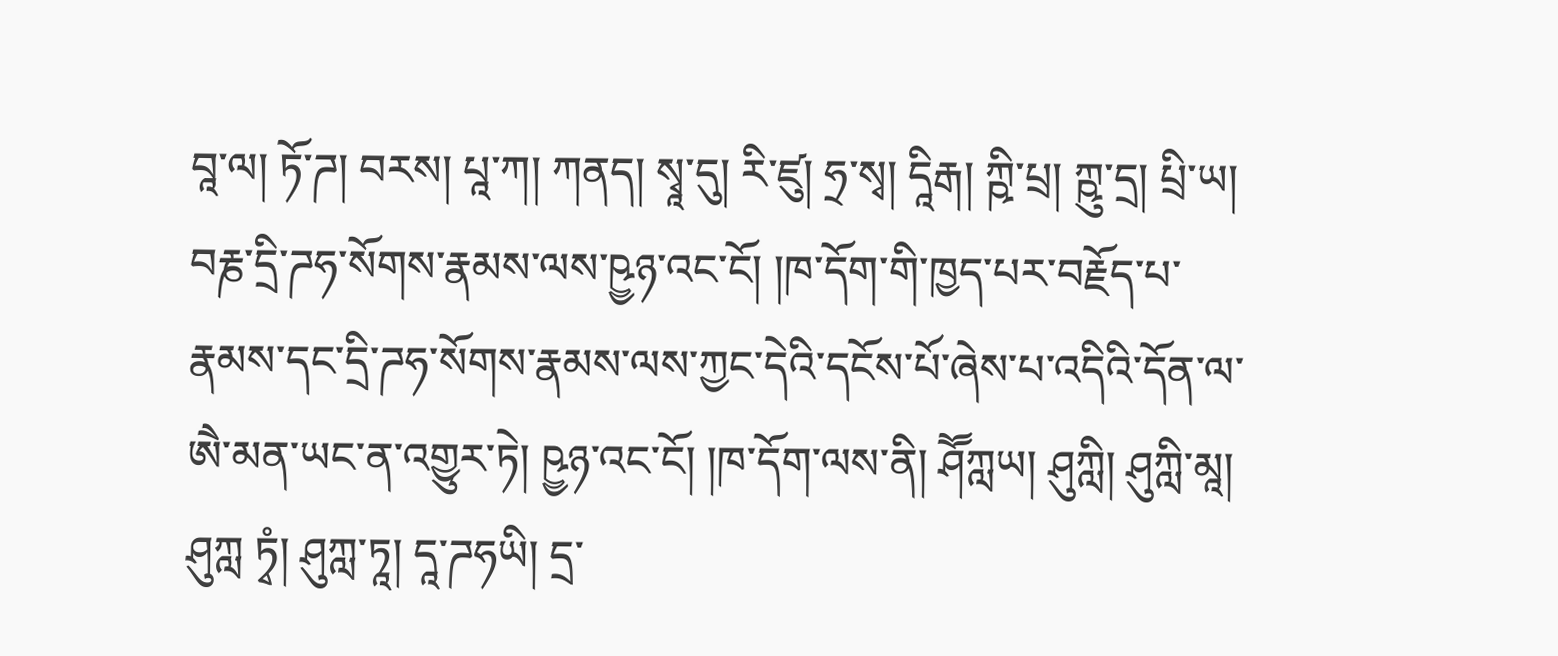བཱ་ལ། ཏོ་ཌ། བརས། པཱ་ཀ། ཀནད། སྭཱ་དུ། རི་ཛུ། ཧྲ་སྭ། དཱིརྒ། ཀྵི་པྲ། ཀྵུ་དྲ། པྲི་ཡ། བརྞ་དྲི་ཌཧ་སོགས་རྣམས་ལས་ཥྱཉ་འང་ངོ། །ཁ་དོག་གི་ཁྱད་པར་བརྗོད་པ་རྣམས་དང་དྲི་ཌཧ་སོགས་རྣམས་ལས་ཀྱང་དེའི་དངོས་པོ་ཞེས་པ་འདིའི་དོན་ལ་ཨཻ་མན་ཡང་ན་འགྱུར་ཏེ། ཥྱཉ་འང་ངོ། །ཁ་དོག་ལས་ནི། ཤཽཀླཡ། ཤུཀླི། ཤུཀླི་མཱ། ཤུཀླ ཏྭཾ། ཤུཀླ་ཏཱ། དཱ་ཌཧཡི། དྲ་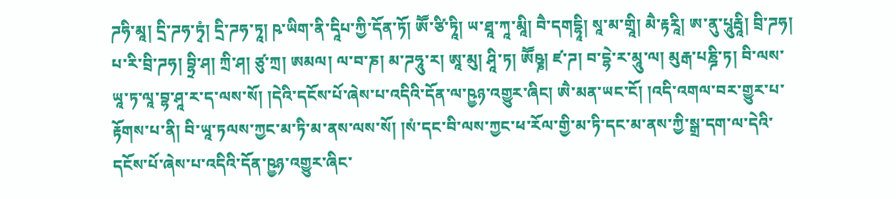ཌཧི་མཱ། དྲི་ཌཧ་ཏྭཾ། དྲི་ཌཧ་ཏཱ། ཥ་ཡིག་ནི་དཱིཔ་ཀྱི་དོན་ཏོ། ཨཽ་ཙི་ཏཱི། ཡ་ཐཱ་ཀཱ་མཱི། བཻ་དགདྷཱི། སཱ་མ་གྲཱི། མཻ་རྟརཱི། ཨ་ནུ་པཱུརྦཱི། བྲི་ཌཧ། པ་རི་བྲི་ཌཧ། བྷྲི་ཤ། ཀྲི་ཤ། ཙུ་ཀྲ། ཨམལ། ལ་བ་ཎ། མ་ཌཧཱུ་ར། ཨཱ་མུ། ཤཱི་ཏ། ཨཽཥྞ། ཛ་ཌ། བ་དྷེ་ར་མཱུ་ལ། མུརྒ་པཎྜི་ཏ། བི་ལས་ཡཱ་ཏ་ལཱ་བྷ་ཤཱ་ར་ད་ལས་སོ། །དེའི་དངོས་པོ་ཞེས་པ་འདིའི་དོན་ལ་ཥྱཉ་འགྱུར་ཞིང། ཨཻ་མན་ཡང་ངོ། །འདི་འགལ་བར་གྱུར་པ་རྟོགས་པ་ནི། བི་ཡཱ་ཏལས་ཀྱང་མ་ཏི་མ་ནས་ལས་སོ། །སཾ་དང་བི་ལས་ཀྱང་ཕ་རོལ་གྱི་མ་ཏི་དང་མ་ནས་ཀྱི་སྒྲ་དག་ལ་དེའི་དངོས་པོ་ཞེས་པ་འདིའི་དོན་ཥྱཉ་འགྱུར་ཞིང་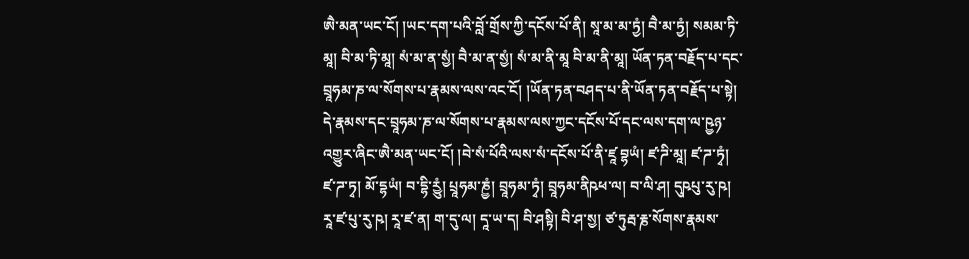ཨཻ་མན་ཡང་ངོ། །ཡང་དག་པའི་བློ་གྲོས་ཀྱི་དངོས་པོ་ནི། སཱ་མ་མ་ཏྱཾ། བཻ་མ་ཏྱཾ། སམམ་ཏི་མཱ། བི་མ་ཏི་མཱ། སཾ་མ་ན་སྱཾ། བཻ་མ་ན་སྱཾ། སཾ་མ་ནི་མཱ བི་མ་ནི་མཱ། ཡོན་ཏན་བརྗོད་པ་དང་བྲཱཧམ་ཎ་ལ་སོགས་པ་རྣམས་ལས་འང་ངོ། །ཡོན་ཏན་བཤད་པ་ནི་ཡོན་ཏན་བརྗོད་པ་སྟེ། དེ་རྣམས་དང་བྲཱཧམ་ཎ་ལ་སོགས་པ་རྣམས་ལས་ཀྱང་དངོས་པོ་དང་ལས་དག་ལ་ཥྱཉ་འགྱུར་ཞིང་ཨཻ་མན་ཡང་ངོ། །བེ་སཾ་པོའི་ལས་སཾ་དངོས་པོ་ནི་ཛཱ བྷཡཾ། ཛ་ཌི་མཱ། ཛ་ཌ་ཏྭཾ། ཛ་ཌ་ཏྭ། མོ་དྷཡཾ། བ་དྷི་རྱུཾ། པྲཱཧམ་ཎྱཾ། བྲཱཧམ་ཏྭཾ། བྲཱཧམ་ནིཥཕ་ལ། བ་ལི་ཤ། དུཥཔུ་རུ་ཥ། རཱ་ཛ་པུ་རུ་ཥ། རཱ་ཛ་ན། ག་དུ་ལ། དཱ་ཡ་ད། བི་ཤསྟི། བི་ཤ་སྱ། ཙ་ཏུརྦ་རྞ་སོགས་རྣམས་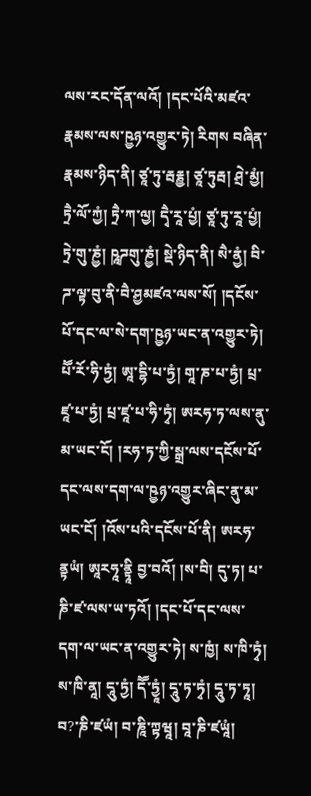ལས་རང་དོན་ལའོ། །དང་པོའི་མཛའ་རྣམས་ལས་ཥྱཉ་འགྱུར་ཏེ། རིགས བཞིན་རྣམས་ཉིད་ནི། ཙཱ་ཏུ་རྦརྞྱ། ཙཱ་ཏུརྦ། ཤྲེ་མྱཾ། ཏྲཻ་ལོ་ཀྱཾ། ཏྲཻ་ཀ་ལྱ། དྭཻ་རཱ་པྱཾ། ཙཱ་ཏུ་རཱ་པྱཾ། ཏྲེ་གུ་ཎྱཾ། ཥཱཌགུ་ཎྱཾ། སྡེ་ཉིད་ནི། སཻ་ནྱཾ། བི་ཌ་ལྟ་བུ་ནི་བཻ་ཤྱམཛའ་ལས་སོ། །དངོས་པོ་དང་ལ་སེ་དག་ཥྱཉ་ཡང་ན་འགྱུར་ཏེ། པཽ་རོ་ཧི་ཏྱཾ། ཨཱ་དྷི་པ་ཏྱཾ། གཱ་ཎ་པ་ཏྱཾ། པྲ་ཛཱ་པ་ཏྱཾ། པྲ་ཛཱ་པ་ཧི་ཏྭཾ། ཨརཧ་ཏ་ལས་ནུ་མ་ཡང་ངོ། །རཧ་ཏ་ཀྱི་སྒྲ་ལས་དངོས་པོ་དང་ལས་དག་ལ་ཥྱཉ་འགྱུར་ཞིང་ནུ་མ་ཡང་ངོ། །འོས་པའི་དངོས་པོ་ནི། ཨརཧ་ནྟཡཾ། ཨཱརཧཱ་ནྟཱི བྱ་བའོ། །ས་བི། དུ་ཏ། པ་ཎི་ཛ་ལས་ཡ་ཏའོ། །དང་པོ་དང་ལས་དག་ལ་ཡང་ན་འགྱུར་ཏེ། ས་ཁྱཾ། ས་ཁི་ཏྭཾ། ས་ཁི་ནཱ། དཱུ་ཏྱཾ། དཽ་ཏྱཱཾ། དཱུ་ཏ་ཏྭཾ། དཱུ་ཏ་ཏཱ། བ?་ཎི་ཛཡཾ། བ་ཎཱི་ཀྟཝཱ། བཱ་ཎི་ཛཡཱཾ།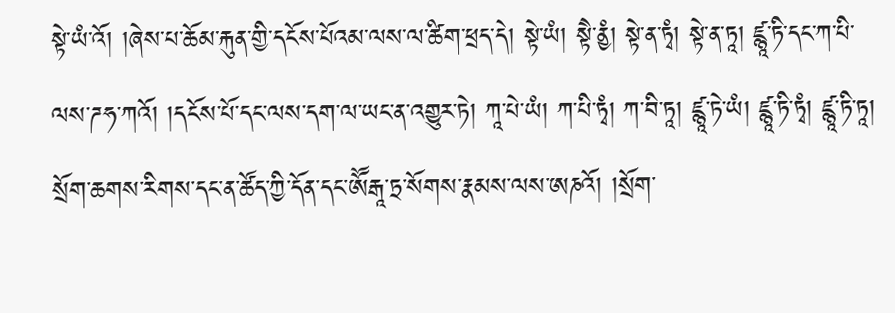སྟེ་ཡཾ་འོ། །ཞེས་པ་ཆོམ་རྐུན་གྱི་དངོས་པོའམ་ལས་ལ་ཚིག་ཕྲད་དེ། སྟེ་ཡཾ། སྟཻ་ནྱཾ། སྟེ་ན་ཏྭཾ། སྟེ་ན་ཏཱ། ཛྙཱ་ཏི་དང་ཀ་པི་ལས་ཌཧ་ཀའོ། །དངོས་པོ་དང་ལས་དག་ལ་ཡང་ན་འགྱུར་ཏེ། ཀཱ་པེ་ཡཾ། ཀ་པི་ཏྭཾ། ཀ་བི་ཏཱ། ཛྙཱ་ཏེ་ཡཾ། ཛྙཱ་ཏི་ཏྭཾ། ཛྙཱ་ཏི་ཏཱ། སྲོག་ཆགས་རིགས་དང་ན་ཚོད་ཀྱི་དོན་དང་ཨཽརྒཱ་ཏྲ་སོགས་རྣམས་ལས་ཨཎའོ། །སྲོག་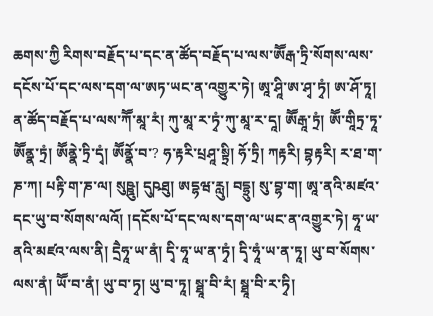ཆགས་ཀྱི རིགས་བརྗོད་པ་དང་ན་ཚོད་བརྗོད་པ་ལས་ཨཽརྒ་ཏྲི་སོགས་ལས་དངོས་པོ་དང་ལས་དག་ལ་ཨཏ་ཡང་ན་འགྱུར་ཏེ། ཨཱ་ཤཱི་ཨ་ཤྭ་ཏྭཾ། ཨ་ཤོ་ཏཱ། ན་ཚོད་བརྗོད་པ་ལས་ཀཽ་མཱ་རཾ། ཀུ་མཱ་ར་ཏྭཾ་ཀུ་མཱ་ར་དཱ། ཨཽརྒཱ་ཏྲཾ། ཨཽ་གཱིཏྲ་ཏཱ་ཨཽནྣ་ཏྲཾ། ཨཽནྣེ་ཏྲི་དྭཾ། ཨཽནྣོ་བ་? ཧ་རྟརི་པྲཤཱ་སྟྲི། ཧོ་ཏྲི། ཀརྟརི། བྷརྟརི། ར་ཐ་ག་ཎ་ཀ། པརྟི་ག་ཎ་ལ། སུཥྛུ། དུཥཐུ། ཨདྷཝ་རླུ། བདྷྲུ། སུ་བྷ་ག། ཨཱ་ནའི་མཛའ་དང་ཡུ་བ་སོགས་ལའོ། །དངོས་པོ་དང་ལས་དག་ལ་ཡང་ན་འགྱུར་ཏེ། ཧཱ་ཡ་ནའི་མཛའ་ལས་ནི། དྲཻཧཱ་ཡ་ནཾ། དྭི་ཧཱ་ཡ་ན་ཏྭཾ། དྭི་ཧཱཾ་ཡ་ན་ཏཱ། ཡུ་བ་སོགས་ལས་ནཾ། ཡཽ་བ་ནཾ། ཡུ་བ་ཏྭ། ཡུ་བ་ཏཱ། སྠཱ་བི་རཾ། སྠཱ་བི་ར་ཏྭི།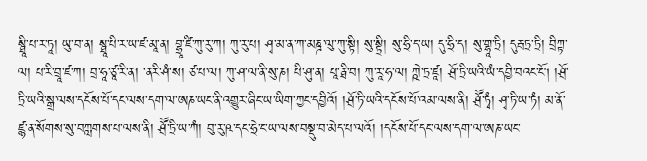སྠཱི་པ་ར་ཏཱ། ཡུ་བ་ན། སྠཱ་པི་ར་ཡ་ཛ་མཱ་ན། བྷྲཱ་ཛི་ཀུ་རུ་ཀ། ཀུ་རུ་པ། ཤྭ་མ་ན་ཀ་མཎྜ་ལུ་ཀུ་སྟི། སུ་སྟྲི། སུ་ཧྲི་ད་ཡ། དུ་ཧྲི་ད། སུ་གྷཱ་ཏྲི། དུརྦཏྲ་ཏྲི། བྲིཀྟ་ལ། པ་རི་བྲཱ་ཛ་ཀ། བྲ་ཧཱ་ཙཱ་རི་ན། ་ནརི་ཤཾ་ས། ཙ་པ་ལ། ཀུ་ཤ་ལ་ནི་སུ་ཎ། པི་ཤུ་ན། པཱ་རྠི་བ། ཀུ་རཱ་ཧ་ལ། ཀྵེ་ཏྲ་ཛཱ། ཤྲོ་ཏྲི་ཡའི་ཡཾ་དབྱི་བའང་ངོ། །ཤྲོ་ཏྲི་ཡའི་སྒྲ་ལས་དངོས་པོ་དང་ལས་དག་ལ་ཨཎ་ཡང་ནི་འགྱུར་ཞིང་ཡ་ཡིག་ཀྱང་དབྱིའོ། །ཤྲོ་ཏི་ཡའི་དངོས་པོ་འམ་ལས་ནི། ཤྲཽ་ཏྭཾ། ཤྭ་ཏི་ཡ་ཏཾ། མ་ནོ་ཛྙ་ན་སོགས་སུ་བཀླགས་པ་ལས་ནི། ཤྲཽ་ཏྲི་ཡ་ཀཾ། བུ་རུ་ཥ་དང་ཧྲེ་ང་ཡ་ལས་བསྡུ་བ་མེད་པ་ལའོ། །དངོས་པོ་དང་ལས་དག་ལ་ཨཎ་ཡང་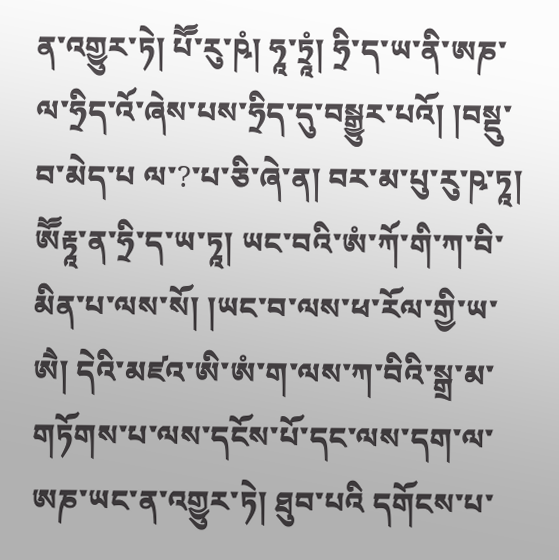ན་འགྱུར་ཏེ། པཽ་རུ་ཥཾ། ཧཱ་ཏྲཱཾ། ཧྲི་ད་ཡ་ནི་ཨཎ་ལ་ཧྲིད་འོ་ཞེས་པས་ཧྲིད་དུ་བསྒྱུར་པའོ། །བསྡུ་བ་མེད་པ ལ་?་པ་ཅི་ཞེ་ན། བར་མ་པུ་རུ་ཥ་ཏཱ། ཨཽརྟཱ་ན་ཧྲི་ད་ཡ་ཏཱ། ཡང་བའི་ཨཾ་ཀོ་གི་ཀ་བི་མིན་པ་ལས་སོ། །ཡང་བ་ལས་ཕ་རོལ་གྱི་ཡ་ཨཻ། དེའི་མཛའ་ཨི་ཨཾ་ག་ལས་ཀ་བིའི་སྒྲ་མ་གཏོགས་པ་ལས་དངོས་པོ་དང་ལས་དག་ལ་ཨཎ་ཡང་ན་འགྱུར་ཏེ། ཐུབ་པའི དགོངས་པ་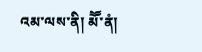འམ་ལས་ནི། མཽ་ནཾ།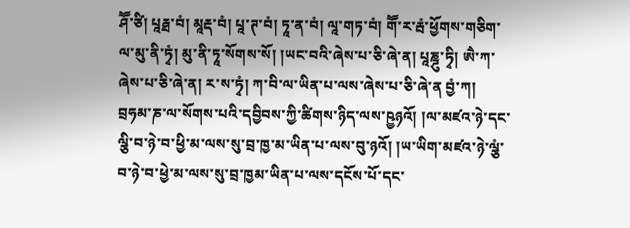ཤཽ་ཙི། པཱརྠ་བཾ། མཱརྡ་བཾ། པཱ་ཊ་བཾ། ཏཱ་ན་བཾ། ལཱ་གཏ་བཾ། གཽ་ར་རྦཾ་ཕྱོགས་གཅིག་ལ་མུ་ནི་ཏྭཾ། མུ་ནི་ཏཱ་སོགས་སོ། །ཡང་བའི་ཞེས་པ་ཅི་ཞེ་ན། པཱཎྜུ་ཏྭི། ཨཻ་ཀ་ཞེས་པ་ཅི་ཞེ་ན། ར་ས་ཏྭཾ། ཀ་བི་ལ་ཡིན་པ་ལས་ཞེས་པ་ཅི་ཞེ་ན བྱཾ་ཀ། བྲཧམ་ཎ་ལ་སོགས་པའི་དབྱིབས་ཀྱི་ཚིགས་ཉིད་ལས་ཥྱཉའོ། །ལ་མཛའ་ཉེ་དང་ལྕི་བ་ཉེ་བ་ཕྱི་མ་ལས་སུ་བྲ་ཁྱ་མ་ཡིན་པ་ལས་བུ་ཉའོ། །ཡ་ཡིག་མཛའ་ཉེ་ལྕཾ་བ་ཉེ་བ་ཕྱེ་མ་ལས་སུ་བྲ་ཁྱམ་ཡིན་པ་ལས་དངོས་པོ་དང་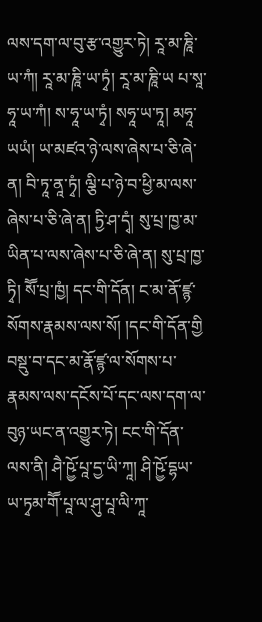ལས་དག་ལ་བུ་རྩ་འགྱུར་ཏེ། རཱ་མ་ཎཱི་ཡ་ཀཾ། རཱ་མ་ཎཱི་ཡ་ཏྭཾ། རཱ་མ་ཎཱི་ཡ པ་སཱ་ཧཱ་ཡ་ཀཾ། ས་ཧཱ་ཡ་ཏྭཾ། སཧཱ་ཡ་ཏཱ། མཧཱ་ཡཡཾ། ཡ་མཛའ་ཉེ་ལས་ཞེས་པ་ཅི་ཞེ་ན། བི་ཏཱ་ནཱ་ཏྭཾ། ལྕི་པ་ཉེ་བ་ཕྱི་མ་ལས་ཞེས་པ་ཅི་ཞེ་ན། ཏྱི་ཤ་དྭཾ། སུ་པྲ་ཁྱ་མ་ཡིན་པ་ལས་ཞེས་པ་ཅི་ཞེ་ན། སུ་པྲ་ཁྱ་ཏྭི། སཽ་པྲ་ཁྱཾ། དང་གི་དོན། ང་མ་ནོ་ཛྙ་སོགས་རྣམས་ལས་སོ། །དང་གི་དོན་གྱི བསྡུ་བ་དང་མ་རྣོ་ཛྙ་ལ་སོགས་པ་རྣམས་ལས་དངོས་པོ་དང་ལས་དག་ལ་བུཉ་ཡང་ན་འགྱུར་ཏེ། ངང་གི་དོན་ལས་ནི། ཤཻ་ཥྱོ་པཱ་དྱ་ཡི་ཀཱ། ཤི་ཥྱོ་དྷཡ་ཡ་ཏྭམ་གཽ་པཱ་ལ་ཤུ་པཱ་ལི་ཀཱ་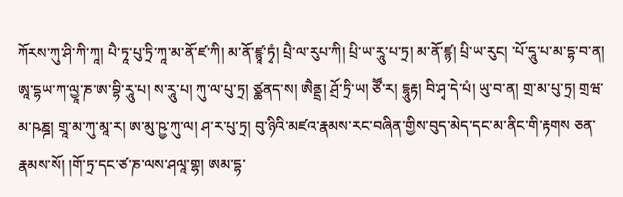ཀོརས་ཀུ་ཤི་ཀི་ཀཱ། པཻ་ཏཱ་པུ་ཏྲི་ཀཱ་མ་ནོ་ཛ་ཀི། མ་ནོ་ཛྙཱ་ཏྭཾ། པྲཻ་ལ་རུཔ་ཀི། པྲི་ཡ་རཱུ་པ་ཏྲ། མ་ནོ་ཛྙ། པྲི་ཡ་རུང། ་པོ་དཱུ་པ་མ་དྷ་བ་ན། ཨཱ་དྷཡ་ཀ་ལྱཱ་ཎ་ཨ་བྷི་རཱུ་པ། ས་རཱུ་པ། ཀུ་ལ་པུ་ཏྲ། ཙྪནད་ས། ཨཻནྡྲ། ཤྲོ་ཏྲི་ཡ། ཙཽ་ར། དྷཱུརྟ། བི་ཤྭ་དེ་པཾ། ཡུ་བ་ན། གྲ་མ་པུ་ཏྲ། གྲཝ་མ་ཥཎྜ། གྲཱ་མ་ཀུ་མཱ་ར། ཨ་མུ་ཥྱ་ཀུ་ལ། ཤ་ར་པུ་ཏྲ། བུ་ཉིའི་མཛའ་རྣམས་རང་བཞིན་གྱིས་བུད་མེད་དང་མ་ནིང་གི་རྟགས ཅན་རྣམས་སོ། །གོ་ཏྲ་དང་ཙ་ཎ་ལས་ཤལཱ་གྷ། ཨམ་དྷ་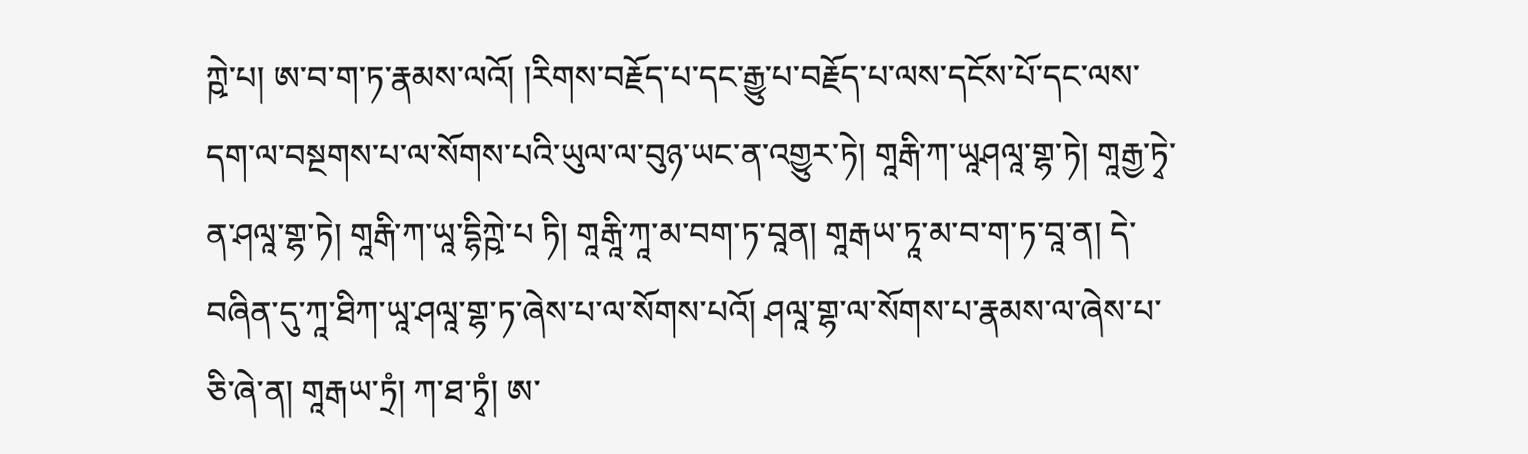ཀྵེ་པ། ཨ་བ་ག་ཏ་རྣམས་ལའོ། །རིགས་བརྗོད་པ་དང་རྒྱུ་པ་བརྗོད་པ་ལས་དངོས་པོ་དང་ལས་དག་ལ་བསྔགས་པ་ལ་སོགས་པའི་ཡུལ་ལ་བུཉ་ཡང་ན་འགྱུར་ཏེ། གཱརྒི་ཀ་ཡཱཤལཱ་གྷ་ཏེ། གཱརྒྱ་ཏྭེ་ན་ཤལཱ་གྷ་ཏེ། གཱརྒི་ཀ་ཡཱ་དྷིཀྵེ་པ ཏི། གཱརྒཱི་ཀཱ་མ་བག་ཏ་བཱན། གཱརྒཡ་ཏཱ་མ་བ་ག་ཏ་བཱ་ན། དེ་བཞིན་དུ་ཀཱ་ཐིཀ་ཡཱ་ཤལཱ་གྷ་ཏ་ཞེས་པ་ལ་སོགས་པའོ། ཤལཱ་གྷ་ལ་སོགས་པ་རྣམས་ལ་ཞེས་པ་ཅི་ཞེ་ན། གཱརྒཡ་ཏྲཾ། ཀ་ཐ་ཏྭཾ། ཨ་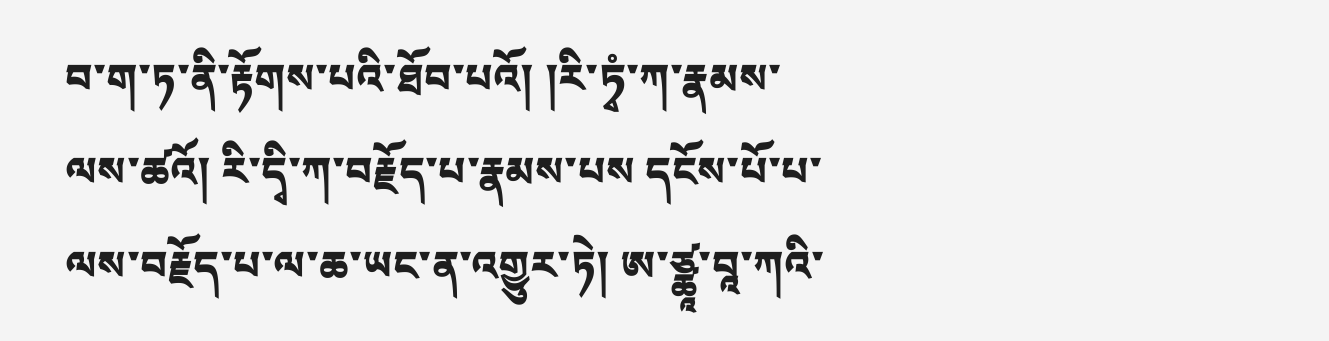བ་ག་ཏ་ནི་རྟོགས་པའི་ཐོབ་པའོ། །རི་ཏྭཾ་ཀ་རྣམས་ལས་ཚའོ། རི་དྭི་ཀ་བརྗོད་པ་རྣམས་པས དངོས་པོ་པ་ལས་བརྗོད་པ་ལ་ཆ་ཡང་ན་འགྱུར་ཏེ། ཨ་ཙྪཱ་བཱ་ཀའི་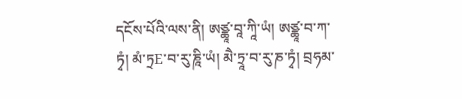དངོས་པོའི་ལས་ནི། ཨཙྪཱ་བཱ་ཀཱི་ཡཾ། ཨཙྪཱ་བ་ཀ་ཏྭཾ། མཾ་ཏྲE་བ་རུ་ཎཱི་ཡཾ། མཻ་ཏྲཱ་བ་རུ་ཎ་ཏྭཾ། བྲཧམ་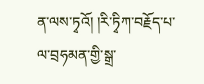ན་ལས་ཏྭའོ། །རི་ཏྭིཀ་བརྗོད་པ་ལ་བྲཧམན་གྱི་སྒྲ་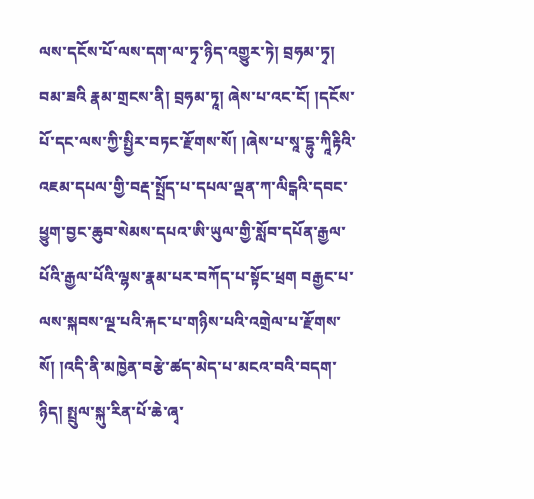ལས་དངོས་པོ་ལས་དག་ལ་ཏྭ་ཉིད་འགྱུར་ཏེ། བྲཧམ་ཏྭ། བམ་ཟའི རྣམ་གྲངས་ནི། བྲཧམ་ཏཱ། ཞེས་པ་འང་ངོ། །དངོས་པོ་དང་ལས་ཀྱི་སྤྱིར་བཏང་རྫོགས་སོ། །ཞེས་པ་སཱ་དྷུ་ཀཱིརྟིའི་འཇམ་དཔལ་གྱི་བརྡ་སྤྲོད་པ་དཔལ་ལྡན་ཀ་ལིངྒའི་དབང་ཕྱུག་བྱང་ཆུབ་སེམས་དཔའ་ཨི་ཡུལ་གྱི་སློབ་དཔོན་རྒྱལ་པོའི་རྒྱལ་པོའི་ལྷས་རྣམ་པར་བཀོད་པ་སྟོང་ཕྲག བརྒྱང་པ་ལས་སྐབས་ལྔ་པའི་རྐང་པ་གཉིས་པའི་འགྲེལ་པ་རྫོགས་སོ། །འདི་ནི་མཁྱེན་བརྩེ་ཚད་མེད་པ་མངའ་བའི་བདག་ཉིད། སྤྲུལ་སྐུ་རིན་པོ་ཆེ་ཞྭ་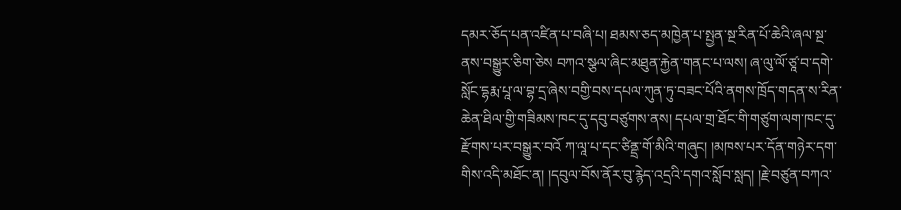དམར་ཅོད་པན་འཛིན་པ་བཞི་པ། ཐམས་ཅད་མཁྱེན་པ་སྤྱན་སྔ་རིན་པོ་ཆེའི་ཞལ་སྔ་ནས་བསྒྱུར་ཅིག་ཅེས བཀའ་སྩལ་ཞིང་མཐུན་རྐྱེན་གནང་པ་ལས། ཞ་ལུ་ལོ་ཙཱ་བ་དགེ་སློང་དྷརྨ་པཱ་ལ་བྷ་དྲ་ཞེས་བགྱི་བས་དཔལ་ཀུན་ཏུ་བཟང་པོའི་ནགས་ཁྲོད་གདན་ས་རིན་ཆེན་ཐིལ་གྱི་གཟིམས་ཁང་དུ་དབུ་བཙུགས་ནས། དཔལ་གྲ་ཐོང་གི་གཙུག་ལག་ཁང་དུ་རྫོགས་པར་བསྒྱུར་བའོ ཀ་ལཱ་པ་དང་ཙིནྡྲ་གོ་མིའི་གཞུང། །མཁས་པར་དོན་གཉེར་དག་གིས་འདི་མཐོང་ན། །དབུལ་བོས་ནོར་བུ་རྙེད་འདྲའི་དགའ་སློབ་སླད། །རྗེ་བཙུན་བཀའ་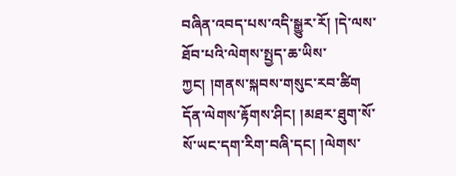བཞིན་འབད་པས་འདི་སྒྱུར་རོ། །དེ་ལས་ཐོབ་པའི་ལེགས་སྤྱད་ཆ་ཡིས་ཀྱང། །གནས་སྐབས་གསུང་རབ་ཚིག དོན་ལེགས་རྟོགས་ཤིང། །མཐར་ཐུག་སོ་སོ་ཡང་དག་རིག་བཞི་དང། །ལེགས་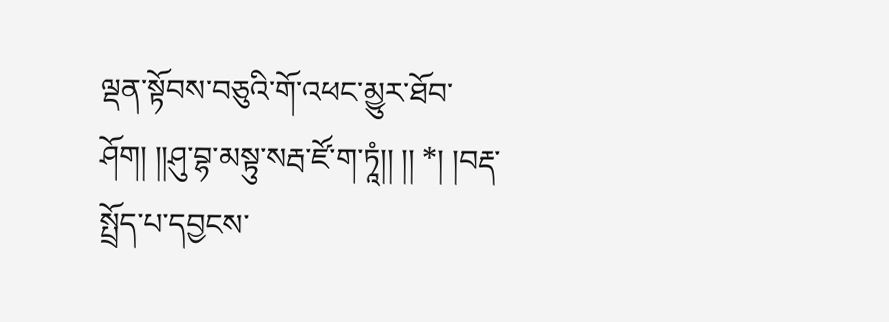ལྡན་སྟོབས་བཅུའི་གོ་འཕང་མྱུར་ཐོབ་ཤོག། །།ཤུ་བྷ་མསྟུ་སརྦ་ཛོ་ག་ཏཱཾ།། །། *། །བརྡ་སྤྲོད་པ་དབྱངས་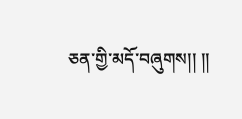ཅན་གྱི་མདོ་བཞུགས།། །།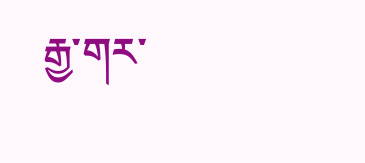རྒྱ་གར་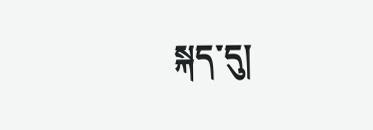སྐད་དུ།